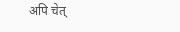अपि चेत्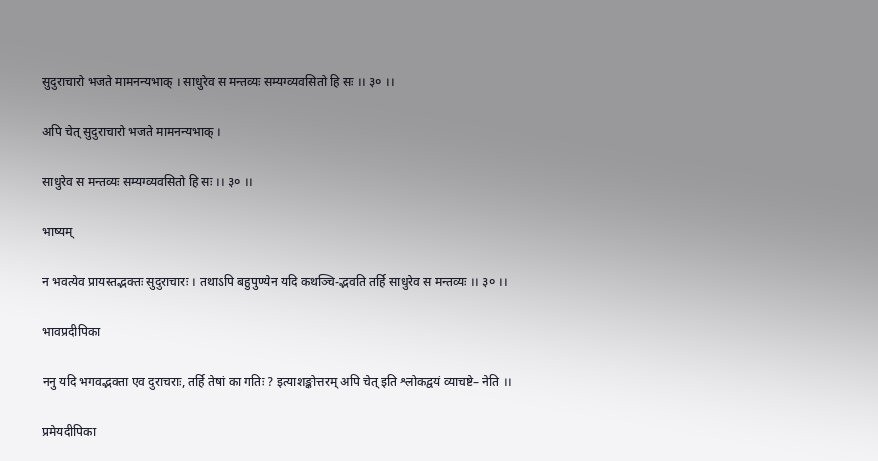सुदुराचारो भजते मामनन्यभाक् । साधुरेव स मन्तव्यः सम्यग्व्यवसितो हि सः ।। ३० ।।

अपि चेत् सुदुराचारो भजते मामनन्यभाक् ।

साधुरेव स मन्तव्यः सम्यग्व्यवसितो हि सः ।। ३० ।।

भाष्यम्

न भवत्येव प्रायस्तद्भक्तः सुदुराचारः । तथाऽपि बहुपुण्येन यदि कथञ्चि-द्भवति तर्हि साधुरेव स मन्तव्यः ।। ३० ।।

भावप्रदीपिका

ननु यदि भगवद्भक्ता एव दुराचराः, तर्हि तेषां का गतिः ? इत्याशङ्कोत्तरम् अपि चेत् इति श्लोकद्वयं व्याचष्टे– नेति ।।

प्रमेयदीपिका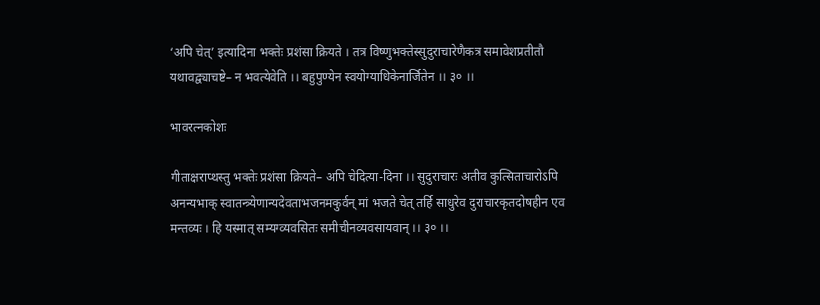‘अपि चेत्’ इत्यादिना भक्तेः प्रशंसा क्रियते । तत्र विष्णुभक्तेस्सुदुराचारेणैकत्र समावेशप्रतीतौ यथावद्व्याचष्टे– न भवत्येवेति ।। बहुपुण्येन स्वयोग्याधिकेनार्जितेन ।। ३० ।।

भावरत्नकोशः

गीताक्षराप्थस्तु भक्तेः प्रशंसा क्रियते– अपि चेदित्या-दिना ।। सुदुराचारः अतीव कुत्सिताचारोऽपि अनन्यभाक् स्वातन्त्र्येणान्यदेवताभजनमकुर्वन् मां भजते चेत् तर्हि साधुरेव दुराचारकृतदोषहीन एव मन्तव्यः । हि यस्मात् सम्यग्व्यवसितः समीचीनव्यवसायवान् ।। ३० ।।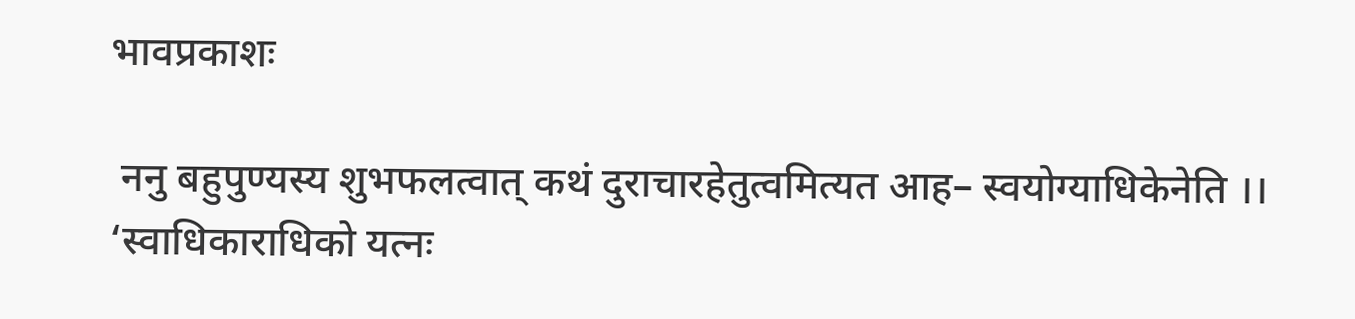भावप्रकाशः

 ननु बहुपुण्यस्य शुभफलत्वात् कथं दुराचारहेतुत्वमित्यत आह– स्वयोग्याधिकेनेति ।। ‘स्वाधिकाराधिको यत्नः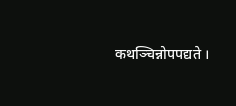कथञ्चिन्नोपपद्यते ।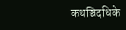कथञ्चिदधिके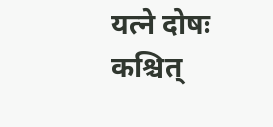यत्ने दोषः कश्चित्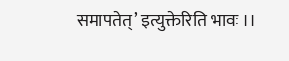समापतेत्’ इत्युक्तेरिति भावः ।।